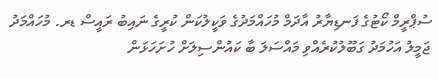ސުޕްރީމް ކޯޓުގެ ފަނޑިޔާރު އާދަމް މުހައްމަދުގެ ވަކީލުކަން ކުރީގެ ނައިބު ރައީސް ޑރ. މުހައްމަދު ޖަމީލު އަހުމަދު ގަބޫލުކުރެއްވި މައްސަލަ ބާ ކައުންސިލަށް ހުށަހަޅަން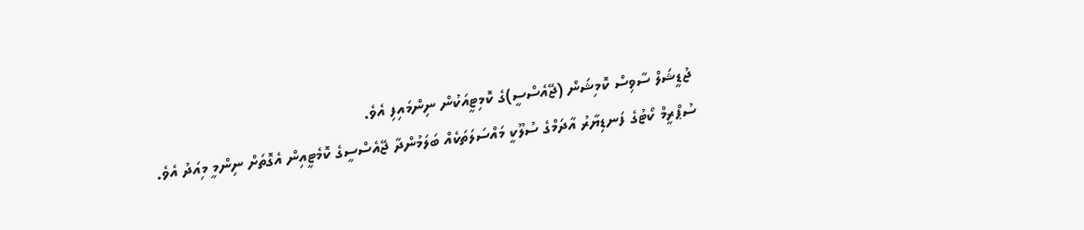ޖުޑީޝަލް ސާވިސް ކޮމިޝަން (ޖޭއެސްސީ)ގެ ކޮމިޓީއަކުން ނިންމައިފި އެވެ.
ސުޕްރީމް ކޯޓުގެ ފަނޑިޔާރު އާދަމްގެ ސުލޫކީ މައްސަލަތަކެއް ބަލަމުންދާ ޖޭއެސްސީގެ ކޮމެޓީއިން އެގޮތަށް ނިންމީ މިއަދު އެވެ.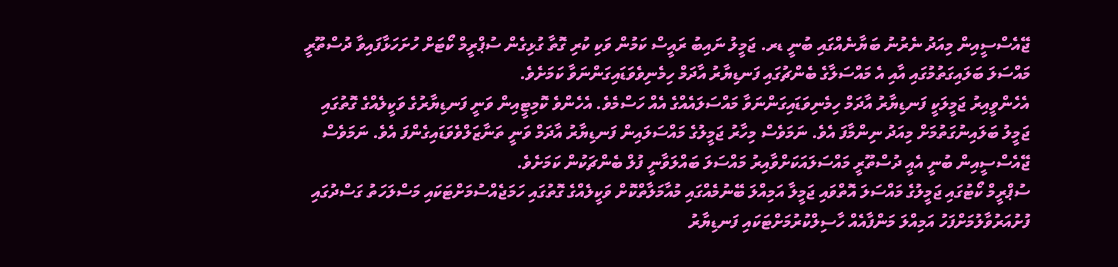ޖޭއެސްސީއިން މިއަދު ނެރުނު ބަޔާނެއްގައި ބުނީ ޑރ. ޖަމީލު ނައިބު ރައީސް ކަމުން ވަކި ކުރި ގޮތާ ގުޅިގެން ސުޕްރީމް ކޯޓަށް ހުށަހަޅާފައިވާ ދުސްތޫރީ މައްސަލަ ބަލައިގަތުމުގައި އާއި އެ މައްސަލާގެ ބެންޗުގައި ފަނޑިޔާރު އާދަމް ހިމެނިވެވަޑައިގަންނަވާ ކަމަށެވެ.
އެހެންވީއިރު ޖަމީލަކީ ފަނޑިޔާރު އާދަމް ހިމެނިވަޑައިގަންނަވާ މައްސަލައެއްގެ އެއް ހަސްމެވެ. އެހެންވެ ކޮމިޓީއިން ވަނީ ފަނޑިޔާރުގެ ވަކީލެއްގެ ގޮތުގައި ޖަމީލު ބަލައިނުގަތުމަށް މިއަދު ނިންމާފަ އެވެ. ނަމަވެސް މިހާރު ޖަމީލުގެ މައްސަލައިން ފަނޑިޔާރު އާދަމް ވަނީ ތަނާޒަލްވެވަޑައިގެންފަ އެވެ. ނަމަވެސް ޖޭއެސްސީއިން ބުނީ އެއީ ދުސްތޫރީ މައްސަލައަކަށްވާއިރު މައްސަލަ ބައްލަވާނީ ފުލް ބެންޗަކުން ކަމަށެވެ.
ސުޕްރީމް ކޯޓުގައި ޖަމީލުގެ މައްސަލަ އޮތްވައި ޖަމީލާ އަމިއްލަ ބޭނުމެއްގައި މުއާމަލާތްކޮށް ވަކީލެއްގެ ގޮތުގައި ހަމަޖެއްސުމަށްޓަކައި މަސްލަހަތު ގަސްދުގައި ފުށުއަރުވާލުމަށްފަހު އަމިއްލަ މަންފާއެއް ހާސިލްކުރުމަށްޓަކައި ފަނޑިޔާރު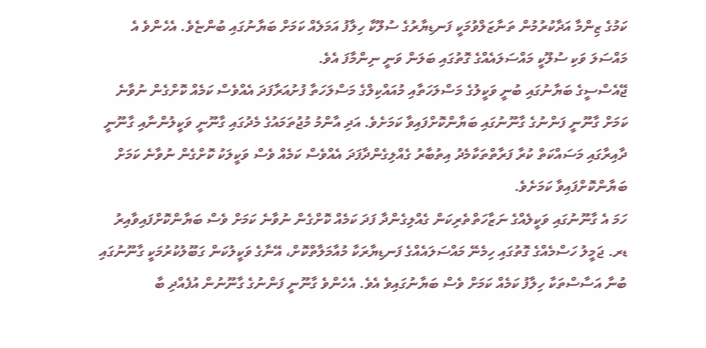ކަމުގެ ޒިންމާ އަދާކުރުމުން ތަނާޒަލްވުމަކީ ފަނޑިޔާރުގެ ސުލޫކާ ހިލާފު އަމަލެއް ކަމަށް ބަޔާނުގައި ބުންޏެވެ. އެހެންވެ އެ މައްސަލަ ވަކި ސުލޫކީ މައްސަލައެއްގެ ގޮތުގައި ބަލަން ވަނީ ނިންމާފަ އެވެ.
ޖޭއެސްސީގެ ބަޔާނުގައި ބުނީ ވަކީލުގެ މަސްލަހަތާއި މުއައްކިލްގެ މަސްލަހަތާ ފުށުއަރާފަދަ އެއްވެސް ކަމެއް ކޮށްގެން ނުވާނެ ކަމަށް ގާނޫނީ ފަންނުގެ ގާނޫނުގައި ބަޔާންކޮށްފައިވާ ކަމަށެވެ. އަދި އާންމު މުޖުތަމައުގެ މެދުގައި ގާނޫނީ ވަކީލުންނާއި ގާނޫނީ ދާއިރާގައި މަސައްކަތް ކުރާ ފަރާތްތަކާމެދު އިތުބާރު ގެއްލިގެންދާފަދަ އެއްވެސް ކަމެއް ވެސް ވަކީލަކު ކޮށްގެން ނުވާނެ ކަމަށް ބަޔާންކޮށްފައިވާ ކަމަށެވެ.
ހަމަ އެ ގާނޫނުގައި ވަކީލެއްގެ ނަޒާހަތްތެރިކަން ގެއްލިގެންދާ ފަދަ ކަމެއް ކޮށްގެން ނުވާނެ ކަމަށް ވެސް ބަޔާންކޮށްފައިވާއިރު ޑރ. ޖަމީލު ހަސްމެއްގެ ގޮތުގައި ހިމެނޭ މައްސަލައެއްގެ ފަނޑިޔާރަކާ މުއާމަލާތްކޮށް، އޭނާގެ ވަކީލުކަން ގަބޫލުކުރުމަކީ ގާނޫނުގައި ބުނާ އަސާސްތަކާ ހިލާފު ކަމެއް ކަމަށް ވެސް ބަޔާނުގައިވެ އެވެ. އެހެންވެ ގާނޫނީ ފަންނުގެ ގާނޫނުން އުފެއްދި ބާ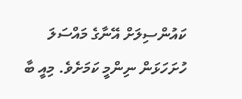ކައުންސިލަށް އޭނާގެ މައްސަލަ ހުށަހަޅަން ނިންމީ ކަމަށެވެ. މިއީ ބާ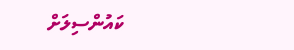ކައުންސިލަށް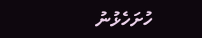ހުށަހެޅުނު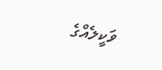ވަކީލެއްގެ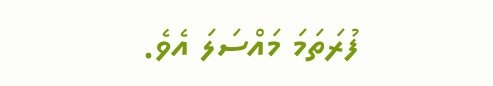ފުރަތަމަ މައްސަލަ އެވެ.